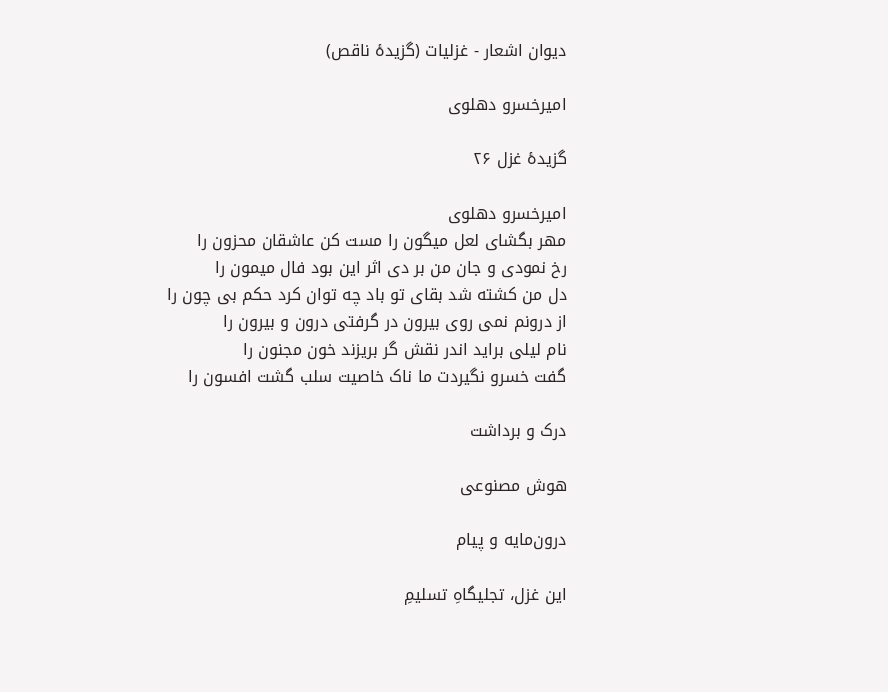دیوان اشعار - غزلیات (گزیدهٔ ناقص)

امیرخسرو دهلوی

گزیدهٔ غزل ۲۶

امیرخسرو دهلوی
مهر بگشای لعل میگون را مست کن عاشقان محزون را
رخ نمودی و جان من بر دی اثر این بود فال میمون را
دل من کشته شد بقای تو باد چه توان کرد حکم بی چون را
از درونم نمی روی بیرون در گرفتی درون و بیرون را
نام لیلی براید اندر نقش گر بریزند خون مجنون را
گفت خسرو نگیردت ما ناک خاصیت سلب گشت افسون را

درک و برداشت

هوش مصنوعی

درون‌مایه و پیام

این غزل، تجلیگاهِ تسلیمِ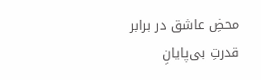محضِ عاشق در برابر قدرتِ بی‌پایانِ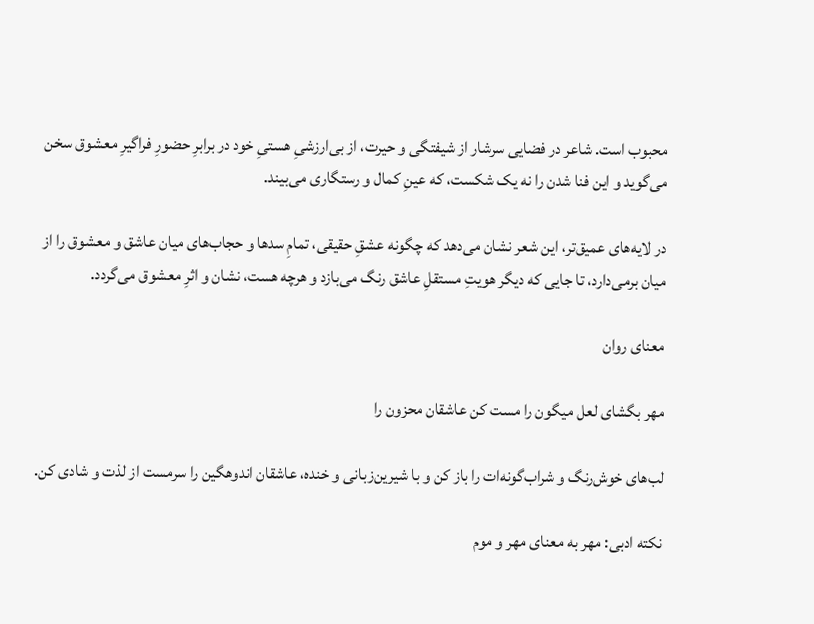محبوب است. شاعر در فضایی سرشار از شیفتگی و حیرت، از بی‌ارزشیِ هستیِ خود در برابرِ حضورِ فراگیرِ معشوق سخن می‌گوید و این فنا شدن را نه یک شکست، که عینِ کمال و رستگاری می‌بیند.

در لایه‌های عمیق‌تر، این شعر نشان می‌دهد که چگونه عشقِ حقیقی، تمامِ سدها و حجاب‌های میان عاشق و معشوق را از میان برمی‌دارد، تا جایی که دیگر هویتِ مستقلِ عاشق رنگ می‌بازد و هرچه هست، نشان و اثرِ معشوق می‌گردد.

معنای روان

مهر بگشای لعل میگون را مست کن عاشقان محزون را

لب‌های خوش‌رنگ و شراب‌گونه‌ات را باز کن و با شیرین‌زبانی و خنده، عاشقان اندوهگین را سرمست از لذت و شادی کن.

نکته ادبی: مهر به معنای مهر و موم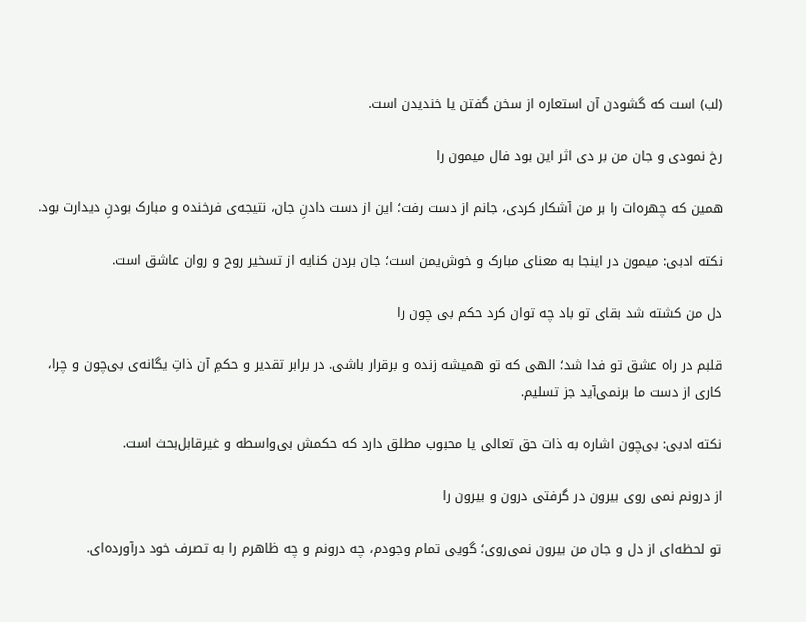(لب) است که گشودن آن استعاره از سخن گفتن یا خندیدن است.

رخ نمودی و جان من بر دی اثر این بود فال میمون را

همین که چهره‌ات را بر من آشکار کردی، جانم از دست رفت؛ این از دست دادنِ جان، نتیجه‌ی فرخنده و مبارک بودنِ دیدارت بود.

نکته ادبی: میمون در اینجا به معنای مبارک و خوش‌یمن است؛ جان بردن کنایه از تسخیر روح و روان عاشق است.

دل من کشته شد بقای تو باد چه توان کرد حکم بی چون را

قلبم در راه عشق تو فدا شد؛ الهی که تو همیشه زنده و برقرار باشی. در برابر تقدیر و حکمِ آن ذاتِ یگانه‌ی بی‌چون و چرا، کاری از دست ما برنمی‌آید جز تسلیم.

نکته ادبی: بی‌چون اشاره به ذات حق تعالی یا محبوب مطلق دارد که حکمش بی‌واسطه و غیرقابل‌بحث است.

از درونم نمی روی بیرون در گرفتی درون و بیرون را

تو لحظه‌ای از دل و جان من بیرون نمی‌روی؛ گویی تمام وجودم، چه درونم و چه ظاهرم را به تصرف خود درآورده‌ای.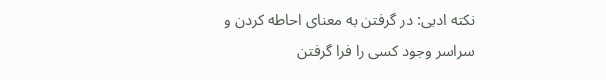نکته ادبی: در گرفتن به معنای احاطه کردن و سراسر وجود کسی را فرا گرفتن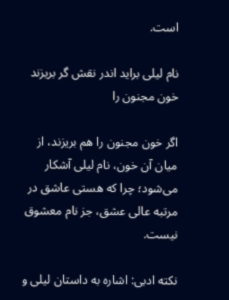است.

نام لیلی براید اندر نقش گر بریزند خون مجنون را

اگر خون مجنون را هم بریزند، از میان آن خون، نام لیلی آشکار می‌شود؛ چرا که هستی عاشق در مرتبه عالی عشق، جز نام معشوق نیست.

نکته ادبی: اشاره به داستان لیلی و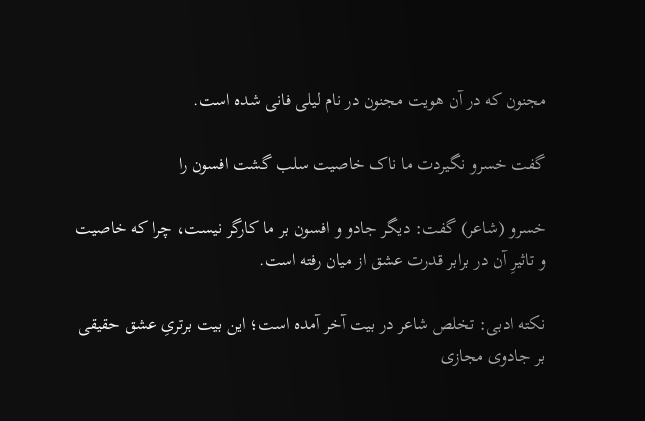مجنون که در آن هویت مجنون در نام لیلی فانی شده است.

گفت خسرو نگیردت ما ناک خاصیت سلب گشت افسون را

خسرو (شاعر) گفت: دیگر جادو و افسون بر ما کارگر نیست، چرا که خاصیت و تاثیرِ آن در برابر قدرت عشق از میان رفته است.

نکته ادبی: تخلص شاعر در بیت آخر آمده است؛ این بیت برتریِ عشق حقیقی بر جادوی مجازی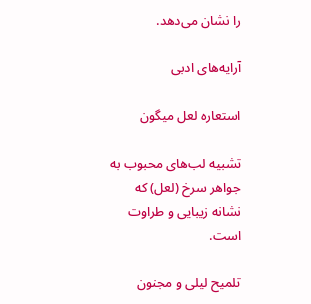را نشان می‌دهد.

آرایه‌های ادبی

استعاره لعل میگون

تشبیه لب‌های محبوب به جواهر سرخ (لعل) که نشانه زیبایی و طراوت است.

تلمیح لیلی و مجنون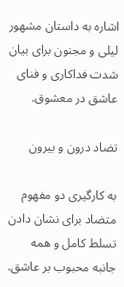اشاره به داستان مشهور لیلی و مجنون برای بیان شدت فداکاری و فنای عاشق در معشوق.

تضاد درون و بیرون

به کارگیری دو مفهوم متضاد برای نشان دادن تسلط کامل و همه جانبه محبوب بر عاشق.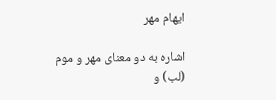ایهام مهر

اشاره به دو معنای مهر و موم (لب) و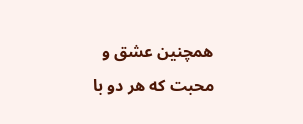همچنین عشق و محبت که هر دو با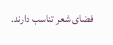فضای شعر تناسب دارند.